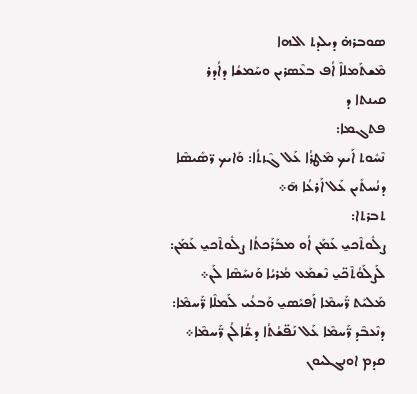ܣܘܒܪܗ̇ ܕܝܠܕܬ ܐܠܗܐ
ܡܶܫܬܰܡܠܐܶ ܐܳܦ ܒܥܶܣܪܝܢ ܘܚܰܡܫܳܐ ܕܐܳܕܪ
ܩܝܢܬܐ ܕ
ܦܬܓܡܐ:
ܢܶܚܽܘܬ ܐܰܝܟ ܡܶܛܪܳܐ ܥܰܠ ܓܶܙܬܳܐ: ܘܰܐܝܟ ܪ̈ܣܺܝܣܶܐ ܕܢܳܚܬܺܝܢ ܥܰܠ ܐܰܪܥܳܐ ܗ̄܀
ܬܒܪܬ‌ܐ:
ܨܠܽܘܬܶܟܝ̱ ܥܰܡܰܢ ܐܳܘ ܡܒܰܪܰܟܬܳܐ ܨܠܽܘܬܶܟܝ̱ ܥܰܡܰܢ: ܠܰܨܠܰܘܳܬܶܟ̈ܝ̱ ܢܶܫܡܰܥ ܡܳܪܝܳܐ ܘܰܢܚܰܣܶܐ ܠܰܢ܀
ܡܰܠܝܰܬ ܪ̈ܰܚܡܶܐ ܐܰܦܝܺܣܝ̱ ܘܰܒܥܳܝ ܠܰܡܠܶܐ ܪ̈ܰܚܡܶܐ: ܕܢܶܥܒܶܕ ܪ̈ܰܚܡܶܐ ܥܰܠ ܢܰܦ̈ܫܳܬܳܐ ܕܫ̈ܳܐܠܳܢ ܪ̈ܰܚܡܶܐ܀
ܩܕܡ ܐܘܢܓܠܝܘܢ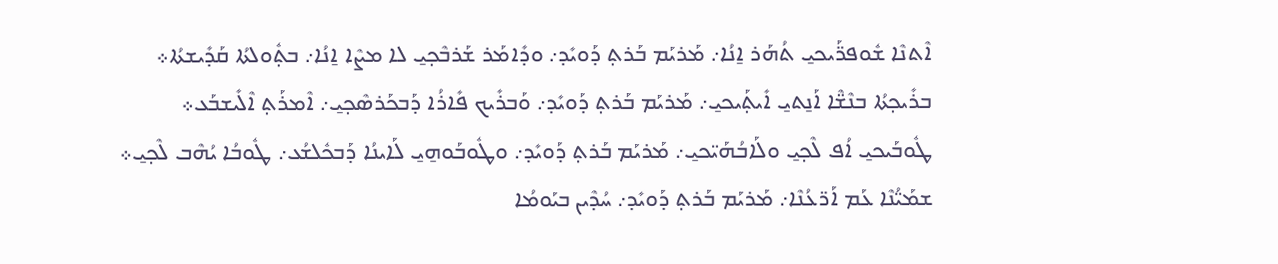ܐܶܬܢܶܐ ܫܽܘܦܪ̈ܰܝܟܝ̱ ܬܳܗܰܪ ܐ̱ܢܳܐ܇ ܡܰܪܝܰܡ ܒܰܪܬ̣ ܕܰܘܝܺܕ܇ ܘܕܺܐܡܰܪ ܫܰܪܒܶܟ̣ܝ̱ ܠܐ ܡܨܶܐ ܐ̱ܢܳܐ܇ ܒܬ̣ܽܘܠܬܳܐ ܩܰܕܺܝܫܬܳܐ܀
ܒܪܺܝܟ̣ܬܳܐ ܒܢܶܫ̈ܶܐ ܐܰܢ̱ܬܝ̱ ܐܺܝܬ̣ܰܝܟܝ̱܇ ܡܰܪܝܰܡ ܒܰܪܬ̣ ܕܰܘܝܺܕ܇ ܘܰܒܪܺܝܟ ܦܺܐܪܳܐ ܕܰܒܟܰܪܣܶܟ̣ܝ̱܇ ܐܶܡܪܰܬ̣ ܐܶܠܺܝܫܒܰܥ܀
ܛܽܘܒܰܝܟܝ̱ ܐܳܦ ܠܶܟ̣ܝ̱ ܘܠܰܐܒܳܗܰܝ̈ܟܝ̱܇ ܡܰܪܝܰܡ ܒܰܪܬ̣ ܕܰܘܝܺܕ܇ ܘܛܽܘܒܰܘܗ̱ܝ̱ ܠܰܐܝܢܳܐ ܕܰܒܟܽܠܫܳܥ܇ ܛܽܘܒܳܐ ܝܳܗܶܒ ܠܶܟ̣ܝ̱܀
ܫܡܰܝ̈ܳܢܶܐ ܥܰܡ ܐܰܪ̈ܥܳܢܶܐ܇ ܡܰܪܝܰܡ ܒܰܪܬ̣ ܕܰܘܝܺܕ܇ ܚܳܕܶܝܢ ܒܝܰܘܡܳܐ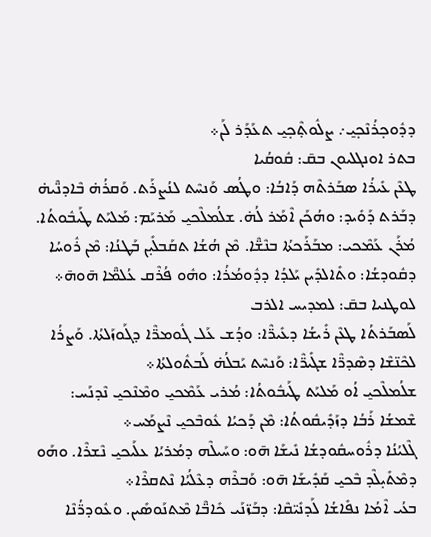ܕܕܽܘܟ̣ܪܳܢܶܟ̣ܝ̱܇ ܨܠܽܘܬ̣ܶܟ̣ܝ̱ ܬܥܰܕܰܪ ܠܰܢ܀
ܒܬܪ ܐܘܢܓܠܝܘܢ ܒܩ̄: ܩܽܘܩܳܝܐ
ܛܥܶܢ ܥܺܝܪܳܐ ܣܒܰܪܬܶܗ ܕܰܐܒܳܐ: ܘܛܳܣ ܘܰܢܚܶܬ ܠܢܳܨܪܰܬ. ܘܰܩܪܳܗ̇ ܒܶܐܕܢ̈ܶܝܗ̇ ܕܒܰܪܬ ܕܰܘܺܝܕ: ܘܗܳܟܰܢ ܐܶܡܰܪ ܠܳܗ̇. ܫܠܳܡܠܶܟܝ̱ ܡܰܪܝܰܡ: ܡܰܠܝܰܬ ܛܰܝܒܽܘܬܳܐ. ܡܳܪܰܢ ܥܰܡܶܟܝ: ܡܒܰܪܰܟܬܳܐ ܒܢܶܫ̈ܶܐ. ܡܶܢ ܗܳܫܳܐ ܬܩܰܒܠܺܝ̣ܢ ܒܰܛܢܳܐ: ܡܶܢ ܪܽܘܚܳܐ ܕܩܽܘܕܫܳܐ: ܘܬܺܐܠܕܺܝܢ ܝܰܠܕܳܐ ܕܕܽܘܡܳܪܳܐ: ܘܗܽܘ ܦܳܪܶܩ ܥܳܠܡ̈ܶܐ ܗ̄ܘܗ̄܀
ܠܘܛܢܝܐ ܒܩ̄: ܠܡܕܝܚ ܐܠܪܒ
ܠܰܣܒܰܪܬܳܐ ܛܥܶܢ ܪܺܝܫܳܐ ܕܥܺܝܪ̈ܶܐ: ܘܕܳܫ ܥܰܠ ܓܽܘܡܪ̈ܶܐ ܕܓܰܘܙܰܠܬܳܐ. ܘܰܨܪܳܐ ܠܟܶܢ̈ܫܶܐ ܕܣܶܕܪ̈ܶܐ ܫܓܺܝܪ̈ܶܐ: ܘܰܢܚܶܬ ܝܰܒܠܳܗ̇ ܠܰܒܬܽܘܠܬܳܐ܀
ܫܠܳܡܠܶܟܝ̱ ܐܳܘ ܡܰܠܝܰܬ ܛܰܝܒܽܘܬܳܐ: ܡܳܪܝ ܥܰܡܶܟܝ̱ ܘܡܶܢܶܟܝ̱ ܢܶܕܢܰܚ: ܫܶܡܫܳܐ ܪܰܒܳܐ ܕܙܰܕܺܝܩܽܘܬܳܐ: ܡܶܢ ܕܰܟܝܳܐ ܥܽܘܒܶܟܝ̱ ܢܶܨܡܰܚ܀
ܓܶܠܝܳܢܳܐ ܕܪܽܘܚܩܽܘܕܫܳܐ ܢܺܝܫܰܐ ܗ̄ܘ: ܘܚܰܝܠܶܗ ܕܡܳܪܝܳܐ ܥܠܰܝܟܝ̱ ܢܶܫܪܶܐ. ܘܗܰܘ ܕܡܶܬܺܝ̣ܠܶܕ ܒܶܟܝ̱ ܩܰܕܺܝܫܰܐ ܗ̄ܘ: ܘܰܒܪܶܗ ܕܥܶܠܳܝܳܐ ܢܶܬܩܪܶܐ܀
ܒܥܳܝ ܐܶܡܳܐ ܢܦܺܐܫܳܐ ܠܰܕܢܺܝ̈ܩܶܐ: ܕܒܰܙ̈ܢܰܝ ܟܺܐܒ̈ܶܐ ܡܶܬܢܰܘܣܺܝܢ. ܘܥܽܘܕܪ̈ܳܢܶܐ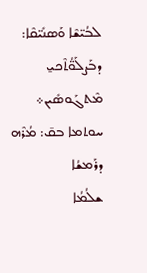ܠܒܳܝ̈ܫܶܐ ܘܰܣܢܺܝ̈ܩܶܐ: ܕܒܰܨܠܰܘ̈ܳܬܶܟܝ̱ ܡܶܬܓܰܘܣܺܝܢ܀
ܚܘܬܡܐ ܒܩ̄: ܡܳܪܶܗ ܕܪܰܡܫܳܐ
ܫܠܳܡܳܐ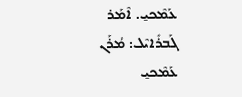ܥܰܡܶܟܝ̱. ܐܶܡܰܪ ܓܰܒܪܺܐܝܶܠ: ܡܳܪܰܢ ܥܰܡܶܟܝ̱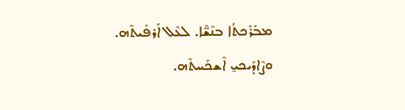ܡܒܰܪܰܟܬܳܐ ܒܢܶܫ̈ܶܐ. ܠܥܶܠ ܐܰܪܦܺܝܬܶܗ. ܘܨܶܐܕܰܝܟܝ̱ ܐܶܫܟܰܚܬܶܗ.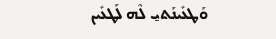ܘܰܛܥܺܝܢܰܬܝ̱ ܠܶܗ ܠܰܛܥܺܝܢ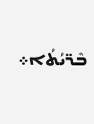ܒܶܪ̈ܝܳܬܳܐ܀